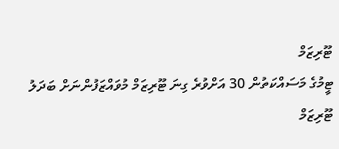ޓޫރިޒަމް
ޓީމުގެ މަސައްކަތުން 30 އަށްވުރެ ގިނަ ޓޫރިޒަމް މުވައްޒަފުންނަށް ބަދަލު
ޓޫރިޒަމް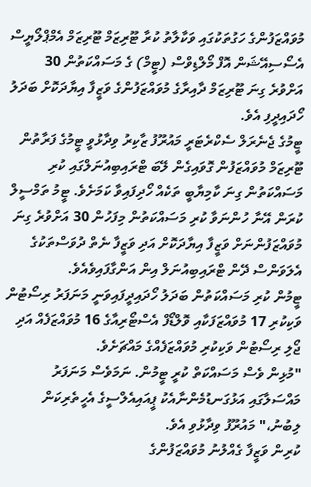މުވައްޒަފުންގެ ހަގުތަކުގައި ވަކާލާތު ކުރާ ޓޫރިޒަމް ޓޫރިޒަމް އެމްޕްލޯޔީސް އެސޯސިއޭޝަން އޮފް މޯލްޑިވްސް (ޓީމް) ގެ މަސައްކަތުން 30 އަށްވުރެ ގިނަ ޓޫރިޒަމް ދާއިރާގެ މުވައްޒަފުންގެ ވަޒީފާ އިޔާދަކޮށް ބަދަލު ހޯދައިދީފި އެވެ.
ޓީމުގެ ޖެނެރަލް ސެކްރެޓަރީ މައުރޫފު ޒާކިރު ވިދާޅުވީ ޓީމުގެ ފަރާތުން ޓޫރިޒަމް މުވައްޒަފުން ގޮވައިގެން ލޭބަ ޓްރައިބިއުނަލްގައި ކުރި މަސައްކަތުން ގިނަ ކާމިޔާބީ ތަކެއް ހޯދިފައިވާ ކަމަށެވެ. ޓީމު ތަމްސީލް ކުރަން އޭނާ ހުންނަވާ ކުރި މަސައްކަތުން މިފަހުން 30 އަށްވުރެ ގިނަ މުވައްޒަފުންނަށް ވަޒީފާ އިޔާދަކޮށް އަދި ވަޒީފާ ނެތް ދުވަސްތަކުގެ އެލަވަންސް ދޭން ޓްރައިބިއުނަލް އިން އަންގާފައިވެއެވެ.
ޓީމުން ކުރި މަސައްކަތުން ބަދަލު ހޯދައިދީފައިވަނީ މަނަފަރު ރިސޯޓުން ވަކިކުރި 17 މުވައްޒަފަކާއި ވޮލްޑޯފް އެސްޓޯރިއާގެ 16 މުވައްޒަފެއް އަދި ޖޯލި ރިސޯޓުން ވަކިކުރި މުވައްޒަފެއްގެ މައްޗަށެވެ.
"މުޅިން ވެސް މަސައްކަތް ކުރީ ޓީމުން. ނަމަވެސް މަނަފަރު މައްސަލާގައި އަޅުގަނޑުމެންނާއެކު ޕީއައިއެލްސީގެ އެހީތެރިކަން ލިބުނު،" މައުރޫފު ވިދާޅުވި އެވެ.
ކުރިން ވަޒީފާ ގެއްލުނު މުވައްޒަފުންގެ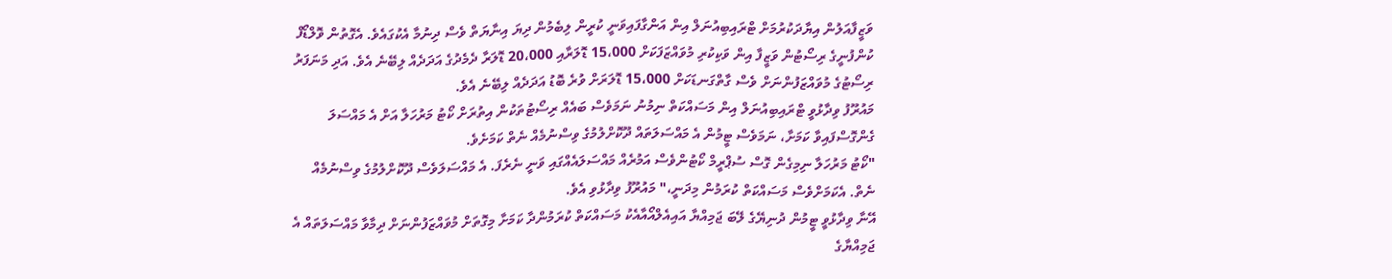ވަޒީފާއަލުން އިޔާދަކުރުމަށް ޓްރައިބިއުނަލް އިން އަންގާފައިވަނީ ކުރީން ލިބެމުން ދިޔަ އިނާޔަތް ވެސް ދިނުމާ އެކުގައެވެ. އެގޮތުން ވޮލްޑޯފް ކުންފުނީގެ ރިސޯޓުން ވަޒީފާ އިން ވަކިކުރި މުވައްޒަފަކަށް 15،000 ޑޮލަރާއި 20،000 ޑޮލަރާ ދެމެދުގެ އަދަދެއް ލިބޭނެ އެވެ. އަދި މަނަފަރު ރިސޯޓުގެ މުވައްޒަފުންނަށް ވެސް ގާތްގަނޑަކަށް 15،000 ޑޮލަރަށް ވުރެ ބޮޑު އަދަދެއް ލިބޭނެ އެވެ.
މައުރޫފު ވިދާޅުވީ ޓްރައިބިއުނަލް އިން މަސައްކަތް ނިމުނު ނަމަވެސް ބައެއް ރިސޯޓުތަކުން އިތުރަށް ކޯޓު މަރުހަލާ އަށް އެ މައްސަލަ ގެންގޮސްފައިވާ ކަމަށާ، ނަމަވެސް ޓީމުން އެ މައްސަލަތައް ދޫކޮށްލުމުގެ ވިސްނުމެއް ނެތް ކަމަށެވެ.
"ކޯޓު މަރުހަލާ ނިމިގެން ގޮސް ސުޕްރީމް ކޯޓުންވެސް އަމުރެއް މައްސަލައެއްގައި ވަނީ ނެރެފަ. އެ މައްސަލަވެސް ދޫކޮށްލުމުގެ ވިސްނުމެއް ނެތް. އެކަމަށްވެސް މަސައްކަތް ކުރަމުން މިދަނީ،" މައުރޫފު ވިދާޅުވި އެވެ.
އޭނާ ވިދާޅުވީ ޓީމުން ދުނިޔޭގެ ލޭބަ ޖަމިއްޔާ އައިއެލްއޯއާއެކު މަސައްކަތް ކުރަމުންދާ ކަމަށާ މިގޮތަށް މުވައްޒަފުންނަށް ދިމާވާ މައްސަލަތައް އެ ޖަމިއްޔާގެ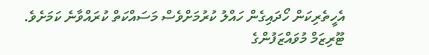އެހީތެރިކަން ހޯދައިގެން ހައްލު ކުރުމަށްވެސް މަސައްކަތް ކުރައްވާނެ ކަމަށެވެ.
ޓޫރިޒަމް މުވައްޒަފުންގެ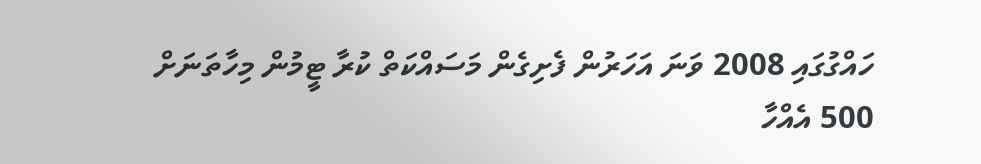ހައްގުގައި 2008 ވަނަ އަހަރުން ފެށިގެން މަސައްކަތް ކުރާ ޓީމުން މިހާތަނަށް 500 އެއްހާ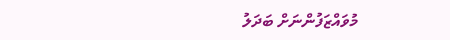މުވައްޒަފުންނަށް ބަދަލު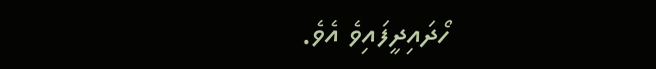ހޯދައިދީފައިވެ އެވެ.